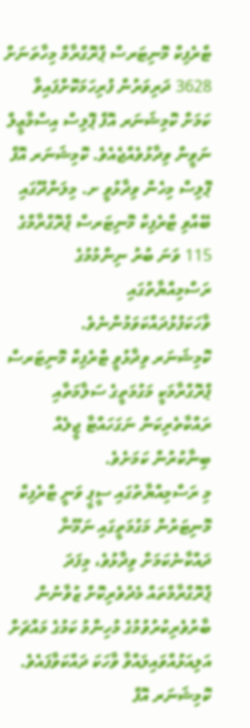ޓްރެފިކް މޮނިޓަރސް ޕްރޮގްރާމް މިހާތަނަށް 3628 ދަރިވަރުން ފުރިހަމަކޮށްފައިވާ ކަމަށް ކޮމިޝަނަރ އޮފް ޕޮލިސް އިސްމާޢީލް ނަވީން ވިދާޅުވެއްޖެއެވެ. ކޮމިޝަނަރ އޮފް ޕޮލިސް މިހެން ވިދާޅުވީ ށ. މިލަންދޫގައި ބޭއްވި ޓްރެފިކް މޮނިޓަރސް ޕްރޮގްރާމްގެ 115 ވަނަ ބުރު ނިންމުމުގެ ރަސްމިއްޔާތުގައި ވާހަކަފުޅުދައްކަވަމުންނެވެ.
ކޮމިޝަނަރ ވިދާޅުވީ ޓްރެފިކް މޮނިޓަރސް ޕްރޮގްރާމަކީ މަގުމަތީގެ ސަލާމަތާއި ރައްކާތެރިކަން ނަގަހައްޓާ ޖީލެއް ބިނާކުރުން ކަމަށެވެ.
މި ރަސްމިއްޔާތުގައި ސީޕީ ވަނީ ޓްރެފިކް މޮނިޓަރުން މަގުމަތީގައި ނަމޫނާ ދައްކާނެކަމަށް ވިދާޅުވެ، މިފަދަ ޕްރޮގްރާމްތައް މެދުވެރިކޮށް ޒުވާނުން ބާރުވެރިކުރުވުމުގެ މުހިންމު ކަމުގެ މައްޗަށް އަލިއަޅުއްވައިލައްވާ ވާހަކަ ދައްކަވާފައެވެ.
ކޮމިޝަނަރ އޮފް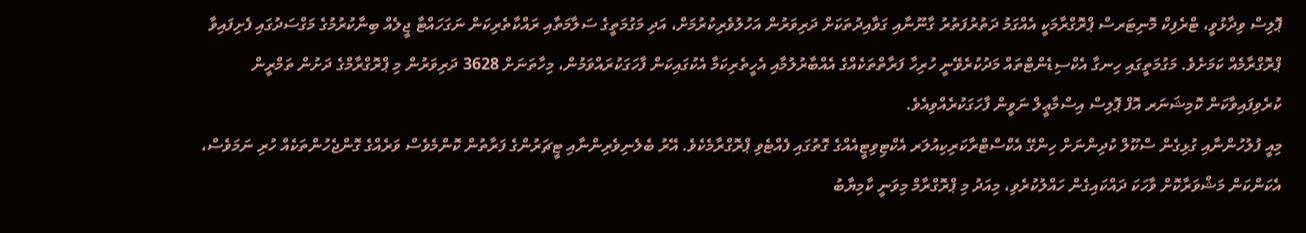ޕޮލިސް ވިދާޅުވީ، ޓްރެފިކް މޮނިޓަރސް ޕްރޮގްރާމަކީ އެއްގަމު ދަތުރުފަތުރު ގާނޫނާއި ގަވާއިދުތަކަށް ދަރިވަރުން އަހުލުވެރިކުރުމަށް، އަދި މަގުމަތީގެ ސަލާމަތާއި ރައްކާތެރިކަން ނަގަހައްޓާ ޖީލެއް ބިނާކުރުމުގެ މަގްސަދުގައި ފެށިފައިވާ ޕްރޮގްރާމެއް ކަމަށެވެ. މަގުމަތީގައި ހިނގާ އެކްސިޑެންޓްތައް މަދުކުރެވޭނީ ހުރިހާ ފަރާތްތަކެއްގެ އެއްބާރުލުމާއި އެހީތެރިކަމާ އެކުގައިކަން ފާހަގަކުރައްވަމުން، މިހާތަނަށް 3628 ދަރިވަރުން މި ޕްރޮގްރާމްގެ ދަށުން ތަމްރީން ކުރެވިފައިވާކަން ކޮމިޝަނަރ އޮފް ޕޮލިސް އިސްމާޢީލް ނަވީން ފާހަގަކުރެއްވިއެވެ.
މިއީ ފުލުހުންނާއި ގުޅިގެން ސްކޫލް ކުދިންނަށް ހިންގޭ އެކްސްޓްރާކަރިކިއުލަރ އެކްޓިވިޓީއެއްގެ ގޮތުގައި ފެއްޓެވި ޕްރޮގްރާމެކެވެ. އޭރު ބެލެނިވެރިންނާއި ޓީޗަރުންގެ ފަރާތުން ކޮންމެވެސް ވަރެއްގެ ގޮންޖެހުންތަކެއް ހުރި ނަމަވެސް، އެކަންކަން މަޝްވަރާކޮށް ވާހަކަ ދައްކައިގެން ހައްލުކުރެވި، މިއަދު މި ޕްރޮގްރާމް މިވަނީ ކާމިޔާބު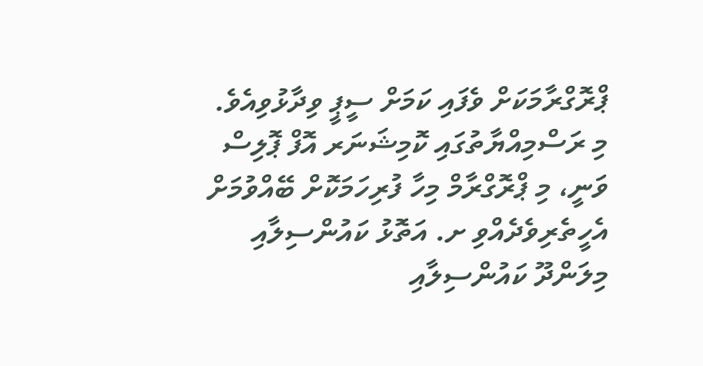ޕްރޮގްރާމަކަށް ވެފައި ކަމަށް ސީޕީ ވިދާޅުވިއެވެ.
މި ރަސްމިއްޔާތުގައި ކޮމިޝަނަރ އޮފް ޕޮލިސް ވަނީ، މި ޕްރޮގްރާމް މިހާ ފުރިހަމަކޮށް ބޭއްވުމަށް އެހީތެރިވެދެއްވި ށ. އަތޮޅު ކައުންސިލާއި މިލަންދޫ ކައުންސިލާއި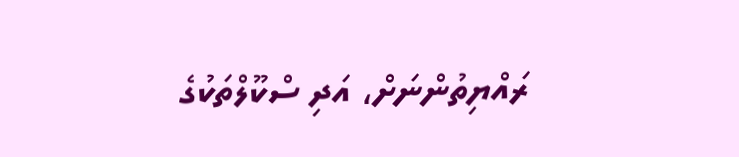ރައްޔިތުންނަށް، އަދި ސްކޫލްތަކުގެ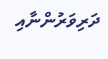ދަރިވަރުންނާއި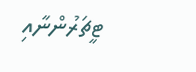ޓީޗަރުންނާއި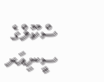ސްކޫލްގެ ސީނިއަރ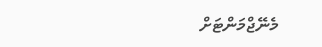މެނޭޖްމަންޓަށް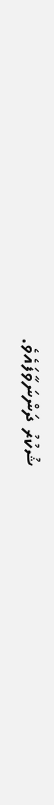ޝުކުރު ދަންނަވާފައެވެ.